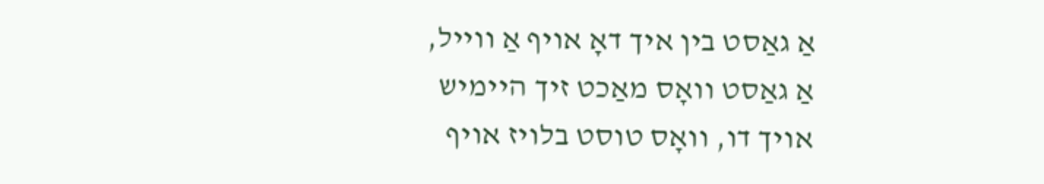אַ גאַסט בין איך דאָ אויף אַ ווייל,
אַ גאַסט וואָס מאַכט זיך היימיש
אויך דו, וואָס טוסט בלויז אויף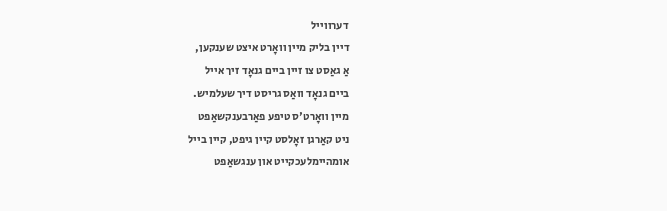דערווייל
דיין בליק מיין וואָרט איצט שענקען,
אַ גאַסט צו זיין ביים גנאָד זיך אייל
ביים גנאָד וואַס גריסט דיך שעלמיש.
מיין וואָרט'ס טיפע פאַרבענקשאַפט
ניט קאַרגן זאָלסט קיין גיפט, קיין בייל
אומהיימלעכקייט און ענגשאַפט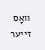וואָס זייער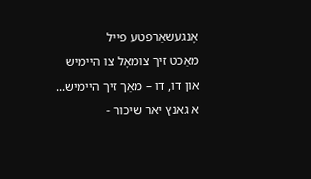אָנגעשאַרפטע פייל
מאַכט זיך צומאָל צו היימיש
און דו, דו – מאַך זיך היימיש...
א גאנץ יאר שיכור -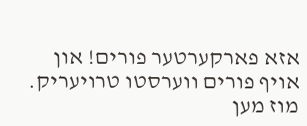אזא פארקערטער פורים! און אויף פורים ווערסטו טרויעריק. מוז מען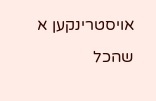אויסטרינקען א שהכל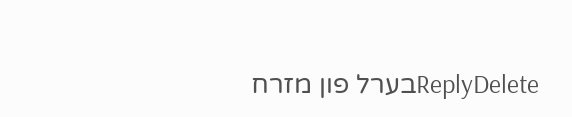ReplyDeleteבערל פון מזרח